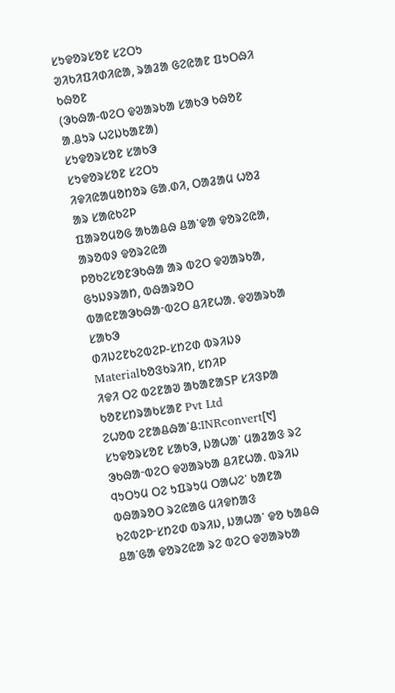ᱥᱩᱫᱚᱨᱥᱚᱱ ᱥᱮᱛᱩ
ᱣᱤᱠᱤᱯᱤᱰᱤᱭᱟ, ᱨᱟᱲᱟ ᱜᱮᱭᱟᱱ ᱯᱩᱛᱷᱤ ᱠᱷᱚᱱ
(ᱳᱠᱷᱟ-ᱵᱮᱛ ᱫᱣᱟᱨᱠᱟ ᱥᱟᱠᱳ ᱠᱷᱚᱱ ᱟᱹᱪᱩᱨ ᱦᱮᱡᱠᱟᱱᱟ)
ᱥᱩᱫᱚᱨᱥᱚᱱ ᱥᱟᱠᱳ
ᱥᱩᱫᱚᱨᱥᱚᱱ ᱥᱮᱛᱩ
ᱤᱫᱤᱭᱟᱢᱚᱴᱚᱨ ᱜᱟᱹᱰᱤ, ᱛᱟᱲᱟᱢ ᱦᱚᱲ ᱟᱨ ᱥᱟᱭᱠᱮᱞ
ᱯᱟᱨᱚᱢᱚᱜ ᱟᱠᱟᱪᱷ ᱪᱟᱸᱫᱟ ᱫᱚᱨᱮᱭᱟ, ᱟᱨᱚᱵᱽ ᱫᱚᱨᱮᱭᱟ
ᱞᱚᱠᱮᱥᱚᱱᱳᱠᱷᱟ ᱟᱨ ᱵᱮᱛ ᱫᱣᱟᱨᱠᱟ, ᱜᱩᱡᱽᱨᱟᱴ, ᱵᱷᱟᱨᱚᱛ
ᱵᱟᱭᱱᱟᱳᱠᱷᱟᱼᱵᱮᱛ ᱪᱤᱱᱦᱟᱹ ᱫᱣᱟᱨᱠᱟ ᱥᱟᱠᱳ
ᱰᱤᱡᱮᱱᱠᱮᱵᱮᱞ-ᱥᱴᱮᱰ ᱵᱨᱤᱡᱽ
Materialᱠᱚᱝᱠᱨᱤᱴ, ᱥᱴᱤᱞ
ᱤᱫᱤ ᱛᱮ ᱵᱮᱱᱟᱣ ᱟᱠᱟᱱᱟSP ᱥᱤᱝᱞᱟ ᱠᱚᱱᱥᱴᱨᱟᱠᱥᱟᱱ Pvt Ltd
ᱮᱦᱚᱵ ᱮᱱᱟᱪᱷᱟᱸᱪ:INRconvert[᱑]
ᱥᱩᱫᱚᱨᱥᱚᱱ ᱥᱟᱠᱳ, ᱡᱟᱦᱟᱸ ᱢᱟᱲᱟᱝ ᱨᱮ ᱳᱠᱷᱟᱼᱵᱮᱛ ᱫᱣᱟᱨᱠᱟ ᱪᱤᱱᱦᱟᱹ ᱵᱨᱤᱡ ᱧᱩᱛᱩᱢ ᱛᱮ ᱩᱯᱨᱩᱢ ᱛᱟᱦᱮᱸ ᱠᱟᱱᱟ ᱵᱷᱟᱨᱚᱛ ᱨᱮᱭᱟᱜ ᱢᱤᱫᱴᱟᱝ ᱠᱮᱵᱮᱞᱼᱥᱴᱮᱰ ᱵᱨᱤᱡ, ᱡᱟᱦᱟᱸ ᱫᱚ ᱠᱟᱪᱷ ᱪᱟᱸᱜᱟ ᱫᱚᱨᱮᱭᱟ ᱨᱮ ᱵᱮᱛ ᱫᱣᱟᱨᱠᱟ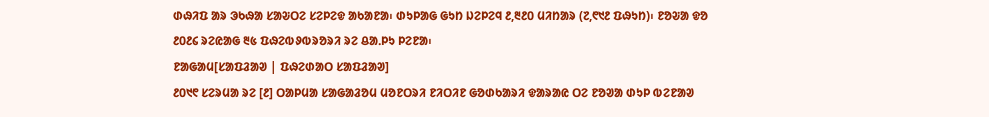ᱰᱷᱤᱯ ᱟᱨ ᱳᱠᱷᱟ ᱥᱟᱶᱛᱮ ᱥᱮᱞᱮᱫ ᱟᱠᱟᱱᱟ᱾ ᱰᱩᱞᱟᱜ ᱜᱩᱴ ᱡᱮᱞᱮᱧ ᱒,᱓᱒᱐ ᱢᱤᱴᱟᱨ (᱗,᱖᱑᱒ ᱯᱷᱩᱴ)᱾ ᱱᱚᱶᱟ ᱫᱚ ᱒᱐᱒᱔ ᱨᱮᱭᱟᱜ ᱓᱕ ᱯᱷᱮᱵᱽᱵᱨᱚᱨᱤ ᱨᱮ ᱪᱟᱹᱞᱩ ᱞᱮᱱᱟ᱾
ᱱᱟᱜᱟᱢ[ᱥᱟᱯᱲᱟᱣ | ᱯᱷᱮᱰᱟᱛ ᱥᱟᱯᱲᱟᱣ]
᱒᱐᱑᱖ ᱥᱮᱨᱢᱟ ᱨᱮ [᱒] ᱛᱟᱞᱢᱟ ᱥᱟᱜᱟᱲᱚᱢ ᱢᱚᱱᱛᱨᱤ ᱱᱤᱛᱤᱱ ᱜᱚᱰᱠᱟᱨᱤ ᱫᱟᱨᱟᱭ ᱛᱮ ᱱᱚᱣᱟ ᱰᱩᱞ ᱵᱮᱱᱟᱣ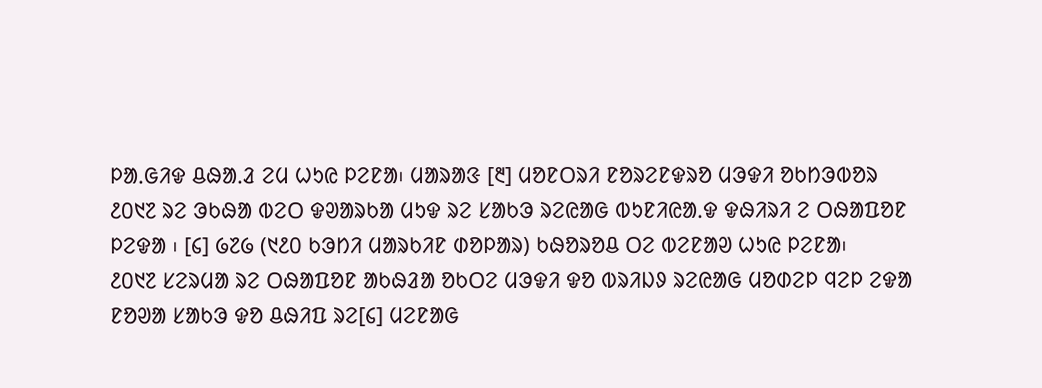ᱞᱟᱹᱜᱤᱫ ᱪᱷᱟᱹᱲ ᱮᱢ ᱦᱩᱭ ᱞᱮᱱᱟ᱾ ᱢᱟᱨᱟᱝ [᱓] ᱢᱚᱱᱛᱨᱤ ᱱᱚᱨᱮᱱᱫᱨᱚ ᱢᱳᱫᱤ ᱚᱠᱴᱳᱵᱚᱨ ᱒᱐᱑᱗ ᱨᱮ ᱳᱠᱷᱟ ᱵᱮᱛ ᱫᱣᱟᱨᱠᱟ ᱢᱩᱫ ᱨᱮ ᱥᱟᱠᱳ ᱨᱮᱭᱟᱜ ᱵᱩᱱᱤᱭᱟᱹᱫ ᱫᱷᱤᱨᱤ ᱮ ᱛᱷᱟᱯᱚᱱ ᱞᱮᱫᱟ ᱾ [᱔] ᱙᱗᱙ (᱑᱒᱐ ᱠᱳᱴᱤ ᱢᱟᱨᱠᱤᱱ ᱰᱚᱞᱟᱨ) ᱠᱷᱚᱨᱚᱪ ᱛᱮ ᱵᱮᱱᱟᱣ ᱦᱩᱭ ᱞᱮᱱᱟ᱾
᱒᱐᱑᱗ ᱥᱮᱨᱢᱟ ᱨᱮ ᱛᱷᱟᱯᱚᱱ ᱟᱠᱷᱲᱟ ᱚᱠᱛᱮ ᱢᱳᱫᱤ ᱫᱚ ᱵᱨᱤᱡᱽ ᱨᱮᱭᱟᱜ ᱢᱚᱰᱮᱞ ᱧᱮᱞ ᱮᱫᱟ
ᱱᱚᱣᱟ ᱥᱟᱠᱳ ᱫᱚ ᱪᱷᱤᱯ ᱨᱮ[᱔] ᱢᱮᱱᱟᱜ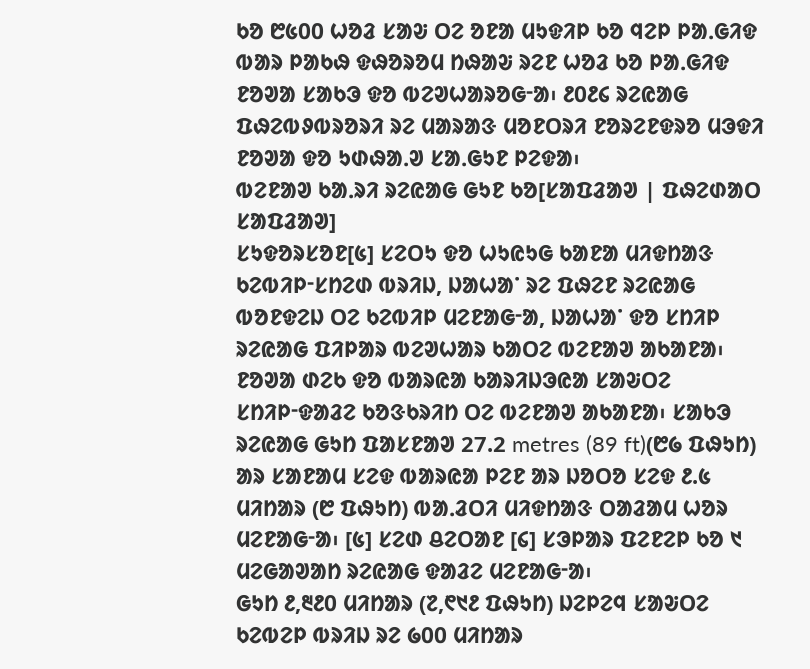ᱠᱚ ᱘᱕᱐᱐ ᱦᱚᱲ ᱥᱟᱶ ᱛᱮ ᱚᱱᱟ ᱢᱩᱫᱤᱞ ᱠᱚ ᱧᱮᱞ ᱞᱟᱹᱜᱤᱫ ᱵᱟᱨ ᱞᱟᱠᱷ ᱫᱷᱚᱨᱚᱢ ᱴᱷᱟᱶ ᱨᱮᱱ ᱦᱚᱲ ᱠᱚ ᱞᱟᱹᱜᱤᱫ ᱱᱚᱣᱟ ᱥᱟᱠᱳ ᱫᱚ ᱵᱮᱣᱦᱟᱨᱚᱜᱼᱟ᱾ ᱒᱐᱒᱔ ᱨᱮᱭᱟᱜ ᱯᱷᱮᱵᱽᱵᱨᱚᱨᱤ ᱨᱮ ᱢᱟᱨᱟᱝ ᱢᱚᱱᱛᱨᱤ ᱱᱚᱨᱮᱱᱫᱨᱚ ᱢᱳᱫᱤ ᱱᱚᱣᱟ ᱫᱚ ᱩᱰᱷᱟᱹᱣ ᱥᱟᱹᱜᱩᱱ ᱞᱮᱫᱟ᱾
ᱵᱮᱱᱟᱣ ᱠᱟᱹᱨᱤ ᱨᱮᱭᱟᱜ ᱜᱩᱱ ᱠᱚ[ᱥᱟᱯᱲᱟᱣ | ᱯᱷᱮᱰᱟᱛ ᱥᱟᱯᱲᱟᱣ]
ᱥᱩᱫᱚᱨᱥᱚᱱ[᱕] ᱥᱮᱛᱩ ᱫᱚ ᱦᱩᱭᱩᱜ ᱠᱟᱱᱟ ᱢᱤᱫᱴᱟᱝ ᱠᱮᱵᱤᱞᱼᱥᱴᱮᱰ ᱵᱨᱤᱡ, ᱡᱟᱦᱟᱸ ᱨᱮ ᱯᱷᱮᱱ ᱨᱮᱭᱟᱜ ᱵᱚᱱᱫᱮᱡ ᱛᱮ ᱠᱮᱵᱤᱞ ᱢᱮᱱᱟᱜᱼᱟ, ᱡᱟᱦᱟᱸ ᱫᱚ ᱥᱴᱤᱞ ᱨᱮᱭᱟᱜ ᱯᱤᱞᱟᱨ ᱵᱮᱣᱦᱟᱨ ᱠᱟᱛᱮ ᱵᱮᱱᱟᱣ ᱟᱠᱟᱱᱟ᱾ ᱱᱚᱣᱟ ᱰᱮᱠ ᱫᱚ ᱵᱟᱨᱭᱟ ᱠᱟᱨᱤᱡᱳᱭᱟ ᱥᱟᱶᱛᱮ ᱥᱴᱤᱞᱼᱫᱟᱲᱮ ᱠᱚᱝᱠᱨᱤᱴ ᱛᱮ ᱵᱮᱱᱟᱣ ᱟᱠᱟᱱᱟ᱾ ᱥᱟᱠᱳ ᱨᱮᱭᱟᱜ ᱜᱩᱴ ᱯᱟᱥᱱᱟᱣ 27.2 metres (89 ft)(᱘᱙ ᱯᱷᱩᱴ) ᱟᱨ ᱥᱟᱱᱟᱢ ᱥᱮᱫ ᱵᱟᱨᱭᱟ ᱞᱮᱱ ᱟᱨ ᱡᱚᱛᱚ ᱥᱮᱫ ᱒.᱕ ᱢᱤᱴᱟᱨ (᱘ ᱯᱷᱩᱴ) ᱵᱟᱹᱲᱛᱤ ᱢᱤᱫᱴᱟᱝ ᱛᱟᱲᱟᱢ ᱦᱚᱨ ᱢᱮᱱᱟᱜᱼᱟ᱾ [᱕] ᱥᱮᱰ ᱪᱮᱛᱟᱱ [᱔] ᱥᱳᱞᱟᱨ ᱯᱮᱱᱮᱞ ᱠᱚ ᱑ ᱢᱮᱜᱟᱣᱟᱴ ᱨᱮᱭᱟᱜ ᱫᱟᱲᱮ ᱢᱮᱱᱟᱜᱼᱟ᱾
ᱜᱩᱴ ᱒,᱓᱒᱐ ᱢᱤᱴᱟᱨ (᱗,᱖᱑᱒ ᱯᱷᱩᱴ) ᱡᱮᱞᱮᱧ ᱥᱟᱶᱛᱮ ᱠᱮᱵᱮᱞ ᱵᱨᱤᱡ ᱨᱮ ᱙᱐᱐ ᱢᱤᱴᱟᱨ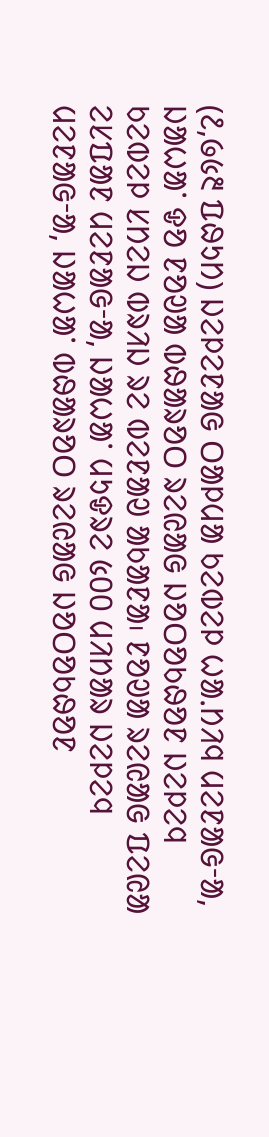(᱒,᱙᱕᱓ ᱯᱷᱩᱴ) ᱡᱮᱞᱮᱱᱟᱜ ᱛᱟᱞᱢᱟ ᱠᱮᱵᱮᱞ ᱦᱟᱹᱴᱤᱧ ᱢᱮᱱᱟᱜᱼᱟ, ᱡᱟᱦᱟᱸ ᱫᱚ ᱱᱚᱣᱟ ᱵᱷᱟᱨᱚᱛ ᱨᱮᱭᱟᱜ ᱡᱚᱛᱚᱠᱷᱚᱱ ᱡᱮᱞᱮᱧ ᱠᱮᱵᱮᱞ ᱥᱴᱮᱡ ᱵᱨᱤᱡ ᱨᱮ ᱵᱮᱱᱟᱣ ᱟᱠᱟᱱᱟ᱾ ᱱᱚᱣᱟ ᱨᱮᱭᱟᱜ ᱯᱮᱭᱟ ᱮᱥᱯᱟᱱ ᱢᱮᱱᱟᱜᱼᱟ, ᱡᱟᱦᱟᱸ ᱢᱩᱫᱨᱮ ᱕᱐᱐ ᱢᱤᱴᱟᱨ ᱡᱮᱞᱮᱧ ᱢᱮᱱᱟᱜᱼᱟ, ᱡᱟᱦᱟᱸ ᱵᱷᱟᱨᱚᱛ ᱨᱮᱭᱟᱜ ᱡᱚᱛᱚᱠᱷᱚᱱ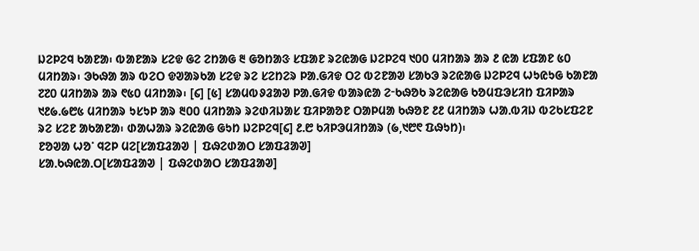ᱡᱮᱞᱮᱧ ᱠᱟᱱᱟ᱾ ᱵᱟᱱᱟᱨ ᱥᱮᱫ ᱜᱮ ᱮᱴᱟᱜ ᱓ ᱜᱚᱴᱟᱝ ᱥᱯᱟᱱ ᱨᱮᱭᱟᱜ ᱡᱮᱞᱮᱧ ᱑᱐᱐ ᱢᱤᱴᱟᱨ ᱟᱨ ᱒ ᱭᱟ ᱥᱯᱟᱱ ᱕᱐ ᱢᱤᱴᱟᱨ᱾ ᱳᱠᱷᱟ ᱟᱨ ᱵᱮᱛ ᱫᱣᱟᱨᱠᱟ ᱥᱮᱫ ᱨᱮ ᱥᱮᱴᱮᱨ ᱞᱟᱹᱜᱤᱫ ᱛᱮ ᱵᱮᱱᱟᱣ ᱥᱟᱠᱳ ᱨᱮᱭᱟᱜ ᱡᱮᱞᱮᱧ ᱦᱩᱭᱩᱜ ᱠᱟᱱᱟ ᱗᱗᱐ ᱢᱤᱴᱟᱨ ᱟᱨ ᱖᱕᱐ ᱢᱤᱴᱟᱨ᱾ [᱔] [᱕] ᱥᱟᱢᱵᱽᱲᱟᱣ ᱞᱟᱹᱜᱤᱫ ᱵᱟᱨᱭᱟ ᱮᱼᱠᱷᱚᱠ ᱨᱮᱭᱟᱜ ᱠᱚᱢᱯᱳᱥᱤᱴ ᱯᱤᱞᱟᱨ ᱑᱒᱙.᱙᱘᱕ ᱢᱤᱴᱟᱨ ᱩᱥᱩᱞ ᱟᱨ ᱓᱐᱐ ᱢᱤᱴᱟᱨ ᱨᱮᱰᱤᱡᱟᱥ ᱯᱤᱞᱟᱚᱱ ᱛᱟᱞᱢᱟ ᱠᱷᱚᱱ ᱒᱒ ᱢᱤᱴᱟᱨ ᱦᱟᱹᱵᱤᱡ ᱵᱮᱠᱥᱯᱮᱱ ᱨᱮ ᱥᱮᱱ ᱟᱠᱟᱱᱟ᱾ ᱰᱟᱦᱟᱨ ᱨᱮᱭᱟᱜ ᱜᱩᱴ ᱡᱮᱞᱮᱧ[᱔] ᱒.᱘ ᱠᱤᱞᱳᱢᱤᱴᱟᱨ (᱙,᱑᱘᱖ ᱯᱷᱩᱴ)᱾
ᱱᱚᱣᱟ ᱦᱚᱸ ᱧᱮᱞ ᱢᱮ[ᱥᱟᱯᱲᱟᱣ | ᱯᱷᱮᱰᱟᱛ ᱥᱟᱯᱲᱟᱣ]
ᱥᱟᱹᱠᱷᱭᱟᱹᱛ[ᱥᱟᱯᱲᱟᱣ | ᱯᱷᱮᱰᱟᱛ ᱥᱟᱯᱲᱟᱣ]